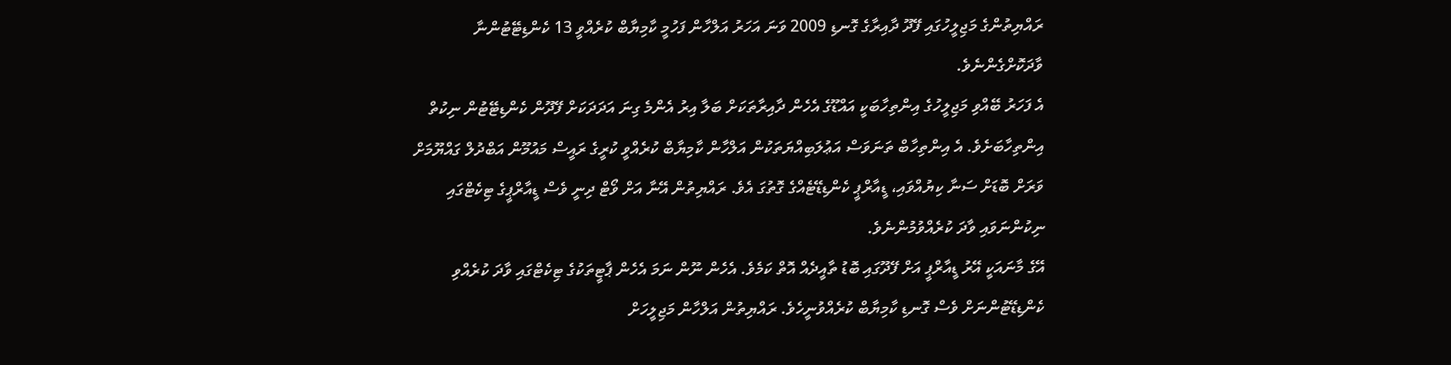ރައްޔިތުންގެ މަޖިލީހުގައި ފޭދޫ ދާއިރާގެ ގޮނޑި 2009 ވަނަ އަހަރު އަލްހާން ފަހުމީ ކާމިޔާބް ކުރެއްވީ 13 ކެންޑިޓޭޓުންނާ ވާދަކޮށްގެންނެވެ.
އެ ފަހަރު ބޭއްވި މަޖިލީހުގެ އިންތިހާބަކީ އައްޑޫގެ އެހެން ދާއިރާތަކަށް ބަލާ އިރު އެންމެ ގިނަ އަދަދަކަށް ފޭދޫން ކެންޑިޓޭޓުން ނިކުތް އިންތިހާބަށެވެ. އެ އިންތިހާބް ތަނަވަސް އަޢުލަބިއްޔަތަކުން އަލްހާން ކާމިޔާބް ކުރެއްވީ ކުރީގެ ރައީސް މައުމޫން އަބްދުލް ގައްޔޫމަށް ވަރަށް ބޮޑަށް ސަނާ ކިޔުއްވައި، ޑީއާރްޕީ ކެންޑިޑޭޓެއްގެ ގޮތުގަ އެވެ. ރައްޔިތުން އޭނާ އަށް ވޯޓް ދިނީ ވެސް ޑީއާރްޕީގެ ޓިކެޓްގައި ނިކުންނަވައި ވާދަ ކުރެއްވުމުންނެވެ.
އޭގެ މާނައަކީ އޭރު ޑީއާރްޕީ އަށް ފޭދޫގައި ބޮޑު ތާއީދެއް އޮތް ކަމެވެ. އެހެން ނޫން ނަމަ އެހެން ޕާޓީތަކުގެ ޓިކެޓްގައި ވާދަ ކުރެއްވި ކެންޑިޑޭޓުންނަށް ވެސް ގޮނޑި ކާމިޔާބް ކުރެއްވުނީހެވެ. ރައްޔިތުން އަލްހާން މަޖިލީހަށް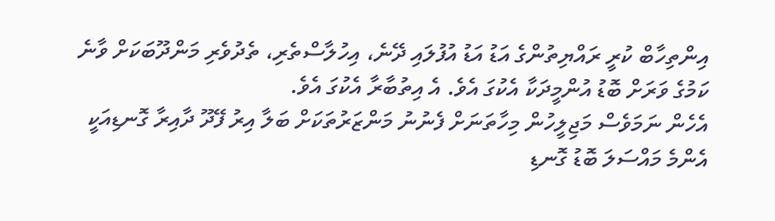އިންތިހާބް ކުރީ ރައްޔިތުންގެ އަޑު އަޑު އުފުލައި ދޭނެ، އިހުލާސްތެރި، ތެދުވެރި މަންދޫބަކަށް ވާނެ ކަމުގެ ވަރަށް ބޮޑު އުންމީދަކާ އެކުގަ އެވެ. އެ އިތުބާރާ އެކުގަ އެވެ.
އެހެން ނަމަވެސް މަޖިލީހުން މިހާތަނަށް ފެނުނު މަންޒަރުތަކަށް ބަލާ އިރު ފޭދޫ ދާއިރާ ގޮނޑިއަކީ އެންމެ މައްސަލަ ބޮޑު ގޮނޑި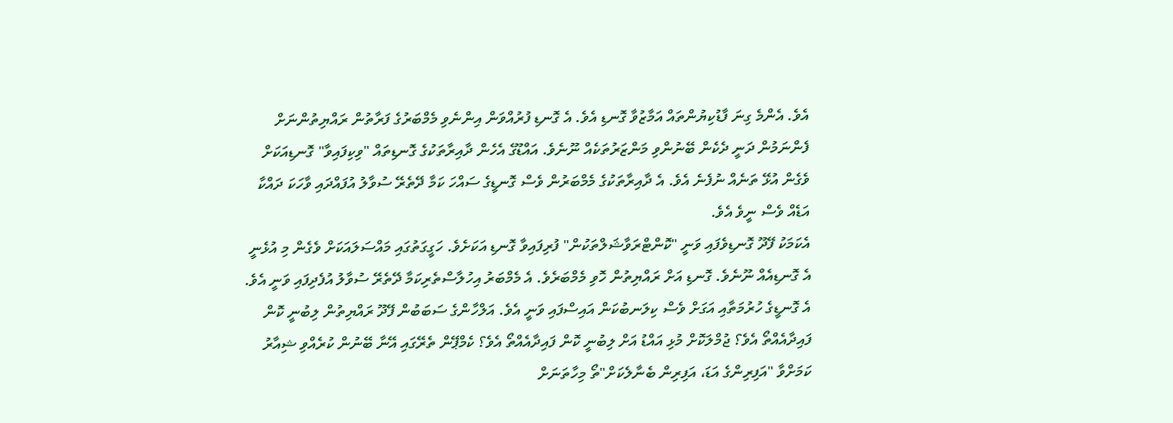އެވެ. އެންމެ ގިނަ ފާޑުކިޔުންތައް އަމާޒުވާ ގޮނޑި އެވެ. އެ ގޮނޑި ފުރުއްވަން އިންނެވި މެމްބަރުގެ ފަރާތުން ރައްޔިތުންނަށް ފެންނަމުން ދަނީ ދެކެން ބޭނުންވި މަންޒަރުތަކެއް ނޫނެވެ. އައްޑޫގެ އެހެން ދާއިރާތަކުގެ ގޮނޑިތައް "ވިކިފައިވާ" ގޮނޑިއަކަށް ވެގެން އުޅޭ ތަނެއް ނުފެނެ އެވެ. އެ ދާއިރާތަކުގެ މެމްބަރުން ވެސް ގޮނޑީގެ ސައްހަ ކަމާ ދޭތެރޭ ސުވާލު އުފައްދައި ވާހަކަ ދައްކާ އަޑެއް ވެސް ނީވެ އެވެ.
އެކަމަކު ފޭދޫ ގޮނޑިވެފައި ވަނީ "ކޮންޓްރަވާޝަލްތަކުން" ފުރިފައިވާ ގޮނޑި އަކަށެވެ. ހަގީގަތުގައި މައްސަލައަކަށް ވެގެން މި އުޅެނީ އެ ގޮނޑިއެއް ނޫނެވެ. ގޮނޑި އަށް ރައްޔިތުން ހޮވި މެމްބަރެވެ. އެ މެމްބަރު އިހުލާސްތެރިކަމާ ދޭތެރޭ ސުވާލު އުފެދިފައި ވަނީ އެވެ. އެ ގޮނޑީގެ ހުރުމަތާއި އަގަށް ވެސް ކިލަނބުކަން އައިސްފައި ވަނީ އެވެ. އަލްހާންގެ ސަބަބުން ފޭދޫ ރައްޔިތުން ލިބުނީ ކޮން ފައިދާއެއްތޯ އެވެ؟ ޖުމްލަކޮށް މުޅި އައްޑު އަށް ލިބުނީ ކޮން ފައިދާއެއްތޯ އެވެ؟ ކެމްޕޭން ތެރޭގައި އޭނާ ބޭނުން ކުރެއްވި ޝިއާރު ކަމަށްވާ "އަފިރިންގެ އަޑަ، އަފިރިން ބެނާލެކަށް"ތޯ މިހާތަނަށް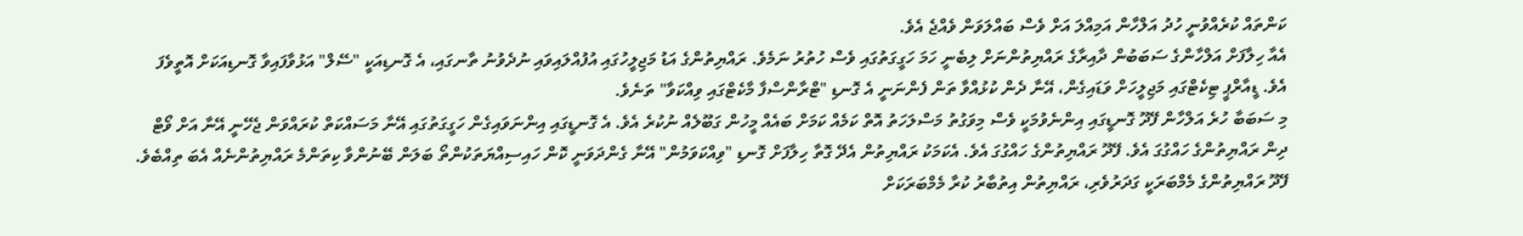ކަންތައް ކުރެއްވުނީ ހުދު އަލްހާން އަމިއްލަ އަށް ވެސް ބައްލަވަން ވެއްޖެ އެވެ.
އެއާ ހިލާފަށް އަލްހާންގެ ސަބަބުން ދާއިރާގެ ރައްޔިތުންނަށް ލިބެނީ ހަމަ ހަގީގަތުގައި ވެސް ހުތުރު ނަމެވެ. ރައްޔިތުންގެ އަޑު މަޖިލީހުގައި އުފުއްލައިވައި ނުދެވުނު ތާނގައި، އެ ގޮނޑިއަކީ "ސޭލް" އަޅުވާފައިވާ ގޮނޑިއަކަށް އޮތީވެފަ އެވެ. ޑީއާރްޕީ ޓިކެޓްގައި މަޖިލީހަށް ވަޑައިގެން، އޭނާ ދެން ކުޅުއްވާ ތަން ފެންނަނީ އެ ގޮނޑި "ޓްރާންސްފާ މާކެޓްގައި ވިއްކަވާ" ތަނެވެ.
މި ސަބަބާ ހުރެ އަލްހާން ފޭދޫ ގޮނޑީގައި އިންނެވުމަކީ ވެސް މިވަގުތު މަސްލަހަތު އޮތް ކަމެއް ކަމަށް ބައެއް މީހުން ގަބޫލެއް ނުކުރެ އެވެ. އެ ގޮނޑީގައި އިންނަވައިގެން ހަގީގަތުގައި އޭނާ މަސައްކަތް ކުރައްވަން ޖެހޭނީ އޭނާ އަށް ވޯޓް ދިން ރައްޔިތުންގެ ހައްގުގަ އެވެ. ފޭދޫ ރައްޔިތުންގެ ހައްގުގަ އެވެ. އެކަމަކު ރައްޔިތުން އެދޭ ގޮތާ ހިލާފަށް ގޮނޑި "ވިއްކަވަމުން" އޭނާ ގެންދަވަނީ ކޮން ހައިސިއްޔަތަކުންތޯ ބަލަން ބޭނުންވާ ކިތަންމެ ރައްޔިތުންނެއް އެބަ ތިއްބެވެ.
ފޭދޫ ރައްޔިތުންގެ މެމްބަރަކީ ގަދަރުވެރި، ރައްޔިތުން އިތުބާރު ކުރާ މެމްބަރަކަށް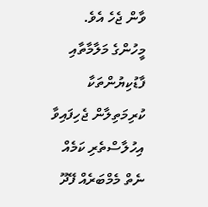ވާން ޖެހެ އެވެ. މީހުންގެ މަލާމާތާއި ފާޑުކިޔުންތަކާ ކުރިމަތިލާން ޖެހިފައިވާ އިހުލާސްތެރި ކަމެއް ނެތް މެމްބަރެއް ފޭދޫ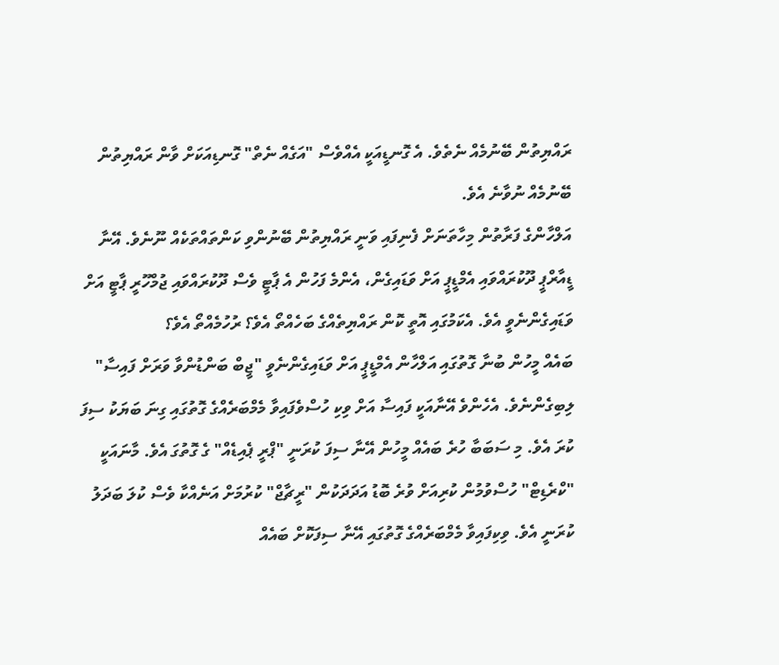ރައްޔިތުން ބޭނުމެއް ނެތެވެ. އެ ގޮނޑީއަކީ އެއްވެސް "އަގެއް ނެތް" ގޮނޑިއަކަށް ވާން ރައްޔިތުން ބޭނުމެއް ނުވާނެ އެވެ.
އަލްހާންގެ ފަރާތުން މިހާތަނަށް ފެނިފައި ވަނީ ރައްޔިތުން ބޭނުންވި ކަންތައްތަކެއް ނޫނެވެ. އޭނާ ޑީއާރްޕީ ދޫކުރައްވައި އެމްޑީޕީ އަށް ވަޑައިގެން، އެންމެ ފަހުން އެ ޕާޓީ ވެސް ދޫކުރައްވައި ޖުމްހޫރީ ޕާޓީ އަށް ވަޑައިގެންނެވީ އެވެ. އެކަމުގައި އޮތީ ކޮން ރައްޔިތެއްގެ ބަހެއްތޯ އެވެ؟ ރުހުމެއްތޯ އެވެ؟
ބައެއް މީހުން ބުނާ ގޮތުގައި އަލްހާން އެމްޑީޕީ އަށް ވަޑައިގެންނެވީ "ޖީބް ބަންޑުންވާ ވަރަށް ފައިސާ" ލިބިގެންނެވެ. އެހެންވެ އޭނާއަކީ ފައިސާ އަށް ވިކި ހުސްވެފައިވާ މެމްބަރެއްގެ ގޮތުގައި ގިނަ ބަޔަކު ސިފަ ކުރަ އެވެ. މި ސަބަބާ ހުރެ ބައެއް މީހުން އޭނާ ސިފަ ކުރަނީ "ޕްރީ ޕެއިޑެއް" ގެ ގޮތުގަ އެވެ. މާނައަކީ "ކްރެޑިޓް" ހުސްވުމުން ކުރިއަށް ވުރެ ބޮޑު އަދަދަކުން "ރީޗާޖް" ކުރުމަށް އަނެއްކާ ވެސް ކުލަ ބަދަލު ކުރަނީ އެވެ. ވިކިފައިވާ މެމްބަރެއްގެ ގޮތުގައި އޭނާ ސިފަކޮށް ބައެއް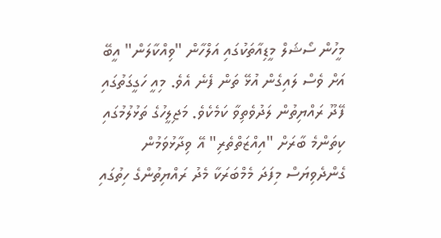މީހުން ސޯޝަލް މީޑިއާތަކުގައި އަލްހާން "ވިއްކާލަން" އީބޭ އަށް ވެސް ލައިގެން އުޅޭ ތަން ފެނެ އެވެ. މިއީ ހަގީގަތުގައި ފޭދޫ ރައްޔިތުން ލަދުވެތިވާ ކަމެކެވެ. މަޖިލީހުގެ ތަޅުލުމުގައި ކިތަންމެ ބާރަށް "އިއްޒަތްތެރި" އޭ ވިދާޅުވަމުން ގެންދެވިޔަސް މިފަދަ މެމްބަރަކާ މެދު ރައްޔިތުންގެ ހިތުގައި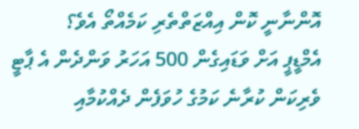އޮންނާނީ ކޮން އިއްޒަތްތެރި ކަމެއްތޯ އެވެ؟
އެމްޑީޕީ އަށް ވަޑައިގެން 500 އަހަރު ވަންދެން އެ ޕާޓީ ވެރިކަން ކުރާނެ ކަމުގެ ހުވަފެން ދެއްކުމާއި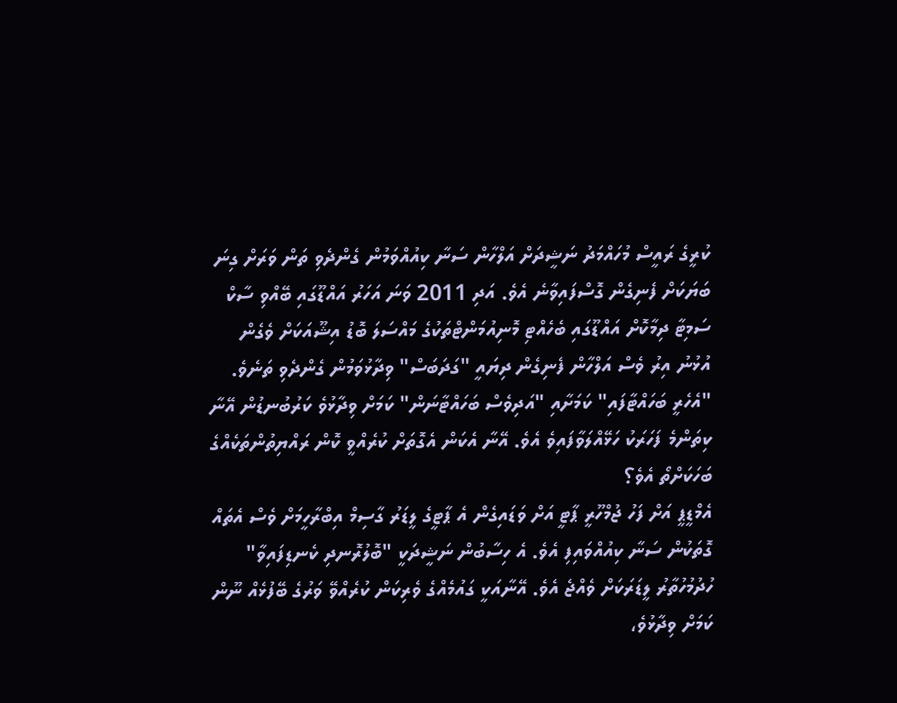ކުރީގެ ރައީސް މުހައްމަދު ނަޝީދަށް އަލްހާން ސަނާ ކިއުއްވަމުން ގެންދެވި ތަން ވަރަށް ގިނަ ބަޔަކަށް ފެނިގެން ގޮސްފައިވާނެ އެވެ. އަދި 2011 ވަނަ އަހަރު އައްޑޫގައި ބޭއްވި ސާކް ސަމިޓާ ދިމާކޮށް އައްޑޫގައި ބެހެއްޓި މޮނިއުމަންޓްތަކުގެ މައްސަލަ ބޮޑު އިޝޫއަކަށް ވެގެން އުޅުނު އިރު ވެސް އަލްހާން ފެނިގެން ދިޔައީ "ގަދަބަސް" ވިދާޅުވަމުން ގެންދެވި ތަނެވެ.
"އެހެރީ ބަހައްޓާފައި" ކަމަށާއި "އަދިވެސް ބަހައްޓާނަން" ކަމަށް ވިދާޅުވެ ކަރުބުނޑުން އޭނާ ކިތަންމެ ފަހަރަކު ހަޅޭއްލަވާފައިވެ އެވެ. އޭނާ އެކަން އެގޮތަށް ކުރެއްވީ ކޮން ރައްޔިތުންތަކެއްގެ ބަހަކަށްތޯ އެވެ؟
އެމްޑީޕީ އަށް ފަހު ޖުމްހޫރީ ޕާޓީ އަށް ވަޑައިގެން އެ ޕާޓީގެ ލީޑަރު ގާސިމް އިބްރާހީމަށް ވެސް އެތައް ގޮތަކުން ސަނާ ކިއުއްވައިފި އެވެ. އެ ހިސާބުން ނަޝީދަކީ "ބޮލުރޮނދި ކެނޑިފައިވާ" ހުދުމުހުތާރު ލީޑަރަކަށް ވެއްޖެ އެވެ. އޭނާއަކީ ގައުމެއްގެ ވެރިކަން ކުރެއްވޭ ވަރުގެ ބޭފުޅެއް ނޫން ކަމަށް ވިދާޅުވެ،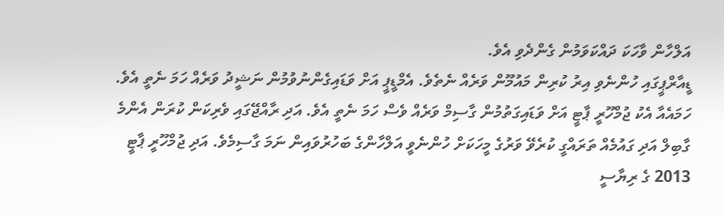އަލްހާން ވާހަކަ ދައްކަވަމުން ގެންދެވި އެވެ.
ޑީއާރްޕީގައި ހުންނެވި އިރު ކުރިން މައުމޫން ވަރެއް ނެތެވެ. އެމްޑީޕީ އަށް ވަޑައިގެންނުވުމުން ނަޝީދު ވަރެއް ހަމަ ނެތީ އެވެ. ހަމައެއާ އެކު ޖުމްހޫރީ ޕާޓީ އަށް ވަޑައިގަތުމުން ގާސިމް ވަރެއް ވެސް ހަމަ ނެތީ އެވެ. އަދި ރާއްޖޭގައި ވެރިކަން ކުރަން އެންމެ ގާބިލް އަދި ގައުމެއް ތަރައްގީ ކުރެވޭ ވަރުގެ މީހަކަށް ހުންނެވީ އަލްހާންގެ ބަހުރުވައިން ނަމަ ގާސިމެވެ. އަދި ޖުމްހޫރީ ޕާޓީ 2013 ގެ ރިޔާސީ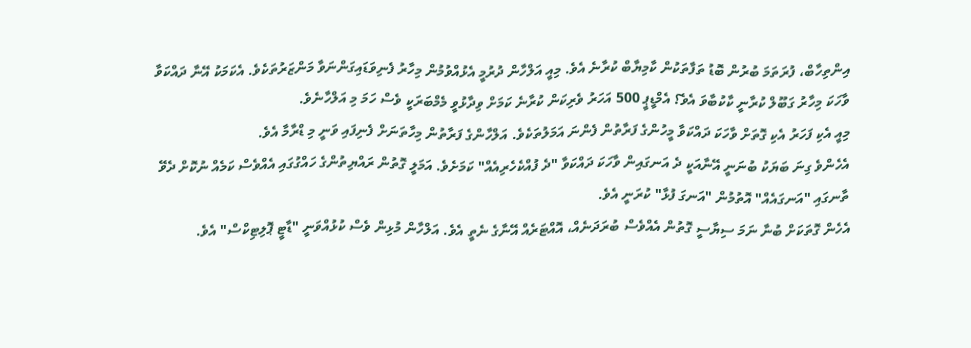އިންތިހާބް، ފުރަތަމަ ބުރުން ބޮޑު ތަފާތަކުން ކާމިޔާބް ކުރާނެ އެވެ. މިއީ އަލްހާން ދުރުމީ އެޅުއްވުމުން މިހާރު ފެނިވަޑައިގަންނަވާ މަންޒަރުތަކެވެ. އެކަމަކު އޭނާ ދައްކަވާ ވާހަކަ މިހާރު ގަބޫލް ކުރާނީ ކާކުބާވަ އެވެ؟ އެމްޑީޕީ 500 އަހަރު ވެރިކަން ކުރާނެ ކަމަށް ވިދާޅުވީ މެމްބަރަކީ ވެސް ހަމަ މި އަލްހާނެވެ.
މިއީ އެކި ފަހަރު އެކި ގޮތަށް ވާހަކަ ދައްކަވާ މީހުންގެ ފަރާތުން ފެންނަ އަމަލުތަކެވެ. އަލްހާންގެ ފަރާތުން މިހާތަނަށް ފެނިފައި ވަނީ މި ޑްރާމާ އެވެ.
އެހެންވެ ގިނަ ބަޔަކު ބުނަނީ އޭނާއަކީ ދެ އަނގައިން ވާހަކަ ދައްކަވާ "ދެ ފުއްކެހެރިއެއް" ކަމަށެވެ. އަމަލީ ގޮތުން ރައްޔިތުންގެ ހައްގުގައި އެއްވެސް ކަމެއް ނުކޮށް ދެވޭ ތާނގައި "އަނގައެއް" އޮތުމުން "އަނގަ ފުޅާ" ކުރަނީ އެވެ.
އެހެން ގޮތަކަށް ބުނާ ނަމަ ސިޔާސީ ގޮތުން އެއްވެސް ބުރަދަނެއް، އޮއްޓަރެއް އޭނާގެ ނެތީ އެވެ. އަލްހާން މުޅިން ވެސް ކުޅުއްވަނީ "ޑާޓީ ޕޮލިޓިކްސް" އެވެ.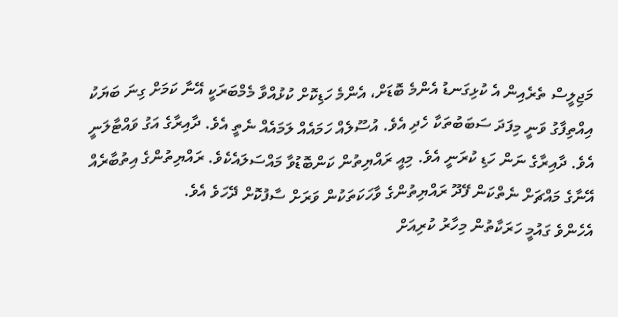މަޖިލީސް ތެރެއިން އެ ކުޅިގަނޑު އެންމެ ބޮޑަށް، އެންމެ ހަޑިކޮށް ކުޅުއްވާ މެމްބަރަކީ އޭނާ ކަމަށް ގިނަ ބަޔަކު އިއްތިފާގު ވަނީ މިފަދަ ސަބަބުތަކާ ހެދި އެވެ. އުސޫލެއް ހަމައެއް ލަމައެއް ނެތީ އެވެ. ދާއިރާގެ އަގު ވައްޓާލަނީ އެވެ. ދާއިރާގެ ނަން ހަޑި ކުރަނީ އެވެ. މިއީ ރައްޔިތުން ކަންބޮޑުވާ މައްސަލައެކެވެ. ރައްޔިތުންގެ އިތުބާރެއް އޭނާގެ މައްޗަށް ނެތްކަން ފޭދޫ ރައްޔިތުންގެ ވާހަކަތަކުން ވަރަށް ސާފުކޮށް ދޭހަވެ އެވެ.
އެހެންވެ ގައުމީ ހަރަކާތުން މިހާރު ކުރިއަށް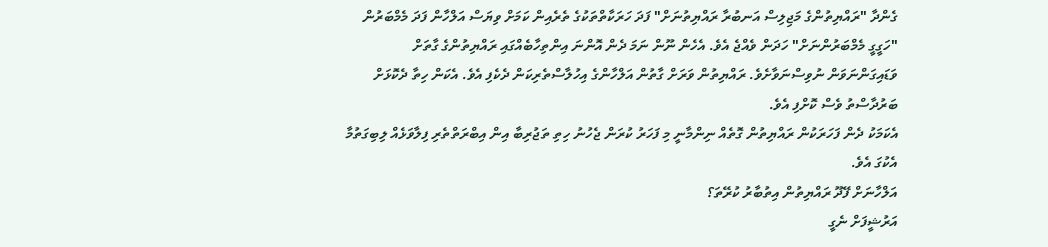ގެންދާ "ރައްޔިތުންގެ މަޖިލިސް އަނބުރާ ރައްޔިތުނަށް" ފަދަ ހަރަކާތްތަކުގެ ތެރެއިން ކަމަށް ވިޔަސް އަލްހާން ފަދަ މެމްބަރުން "ހަގީގީ މެމްބަރުންނަށް" ހަދަން ވެއްޖެ އެވެ. އެހެން ނޫން ނަމަ ދެން އޮންނަ އިންތިހާބެއްގައި ރައްޔިތުންގެ ގާތަށް ވަޑައިގަންނަވަން ނުވިސްނަވާށެވެ. ރައްޔިތުން ވަރަށް ގާތުން އަލްހާންގެ އިހުލާސްތެރިކަން ދެކެފި އެވެ. އެކަން ހިތާ ދެކޮޅަށް ބަރުދާސްތު ވެސް ކޮށްފި އެވެ.
އެކަމަކު ދެން ފަހަރަކުން ރައްޔިތުން ގޮތެއް ނިންމާނީ މި ފަހަރު ކުރަން ޖެހުނު ހިތި ތަޖުރިބާ އިން އިބްރަތްތެރި ފިލާވަޅެއް ލިބިގަތުމާ އެކުގަ އެވެ.
އަލްހާނަށް ފޭދޫ ރައްޔިތުން އިތުބާރު ކުރޭތަ؟
އަރުޝީފަށް ނެގީ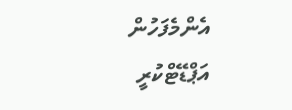އެންމެފަހުން އަޕްޑޭޓްކުރީ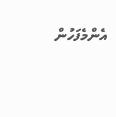އެންމެފަހުން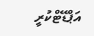އަޕްޑޭޓްކުރީ